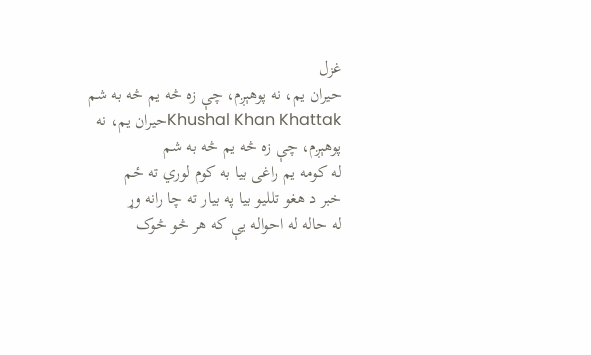غزل
حيران يم، نه پوهېږم، چې زه څه يم څه به شم
Khushal Khan Khattakحيران يم، نه پوهېږم، چې زه څه يم څه به شم
له کومه يم راغی بيا به کوم لوري ته ځم
خبر د هغو تلليو بيا په بيار ته چا رانه وړ
له حاله له احواله يې که هر څو څوک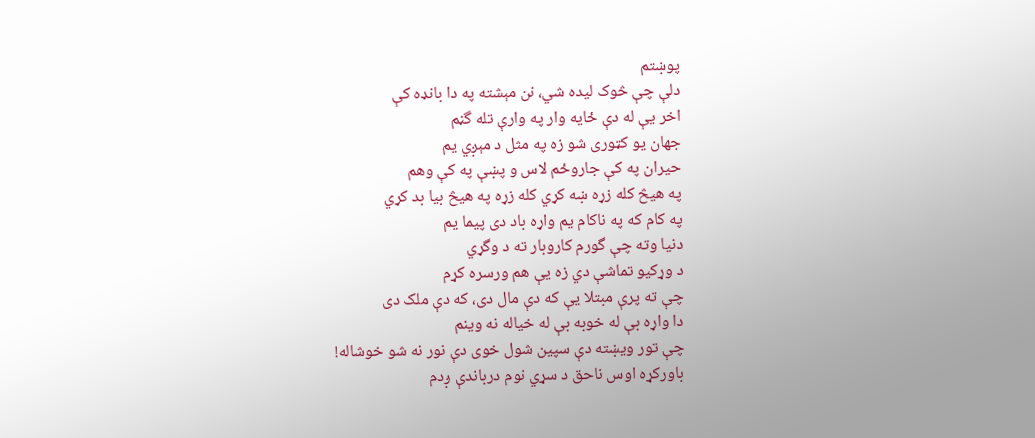پوښتم
دلې چې څوک ليده شي، نن مېشته په دا بانډه کې
اخر يې له دې ځايه وار په وارې تله گڼم
جهان يو کټوری شو زه په مثل د مېږي يم
حيران په کې جاروځم لاس و پښې په کې وهم
په هيڅ کله زړه ښه کړي کله زړه په هيڅ بيا بد کړي
په کام که په ناکام يم واړه باد دی پيما يم
دنيا وته چې گورم کاروبار ته د وگړي
د وړکيو تماشې دي زه يې هم ورسره کړم
چې ته پرې مبتلا يې که دې مال دی، که دې ملک دی
دا واړه بې له خوبه بې له خياله نه وينم
چې تور ويښته دې سپين شول خوی دې نور نه شو خوشاله!
باورکړه اوس ناحق د سړي نوم درباندې ږدم